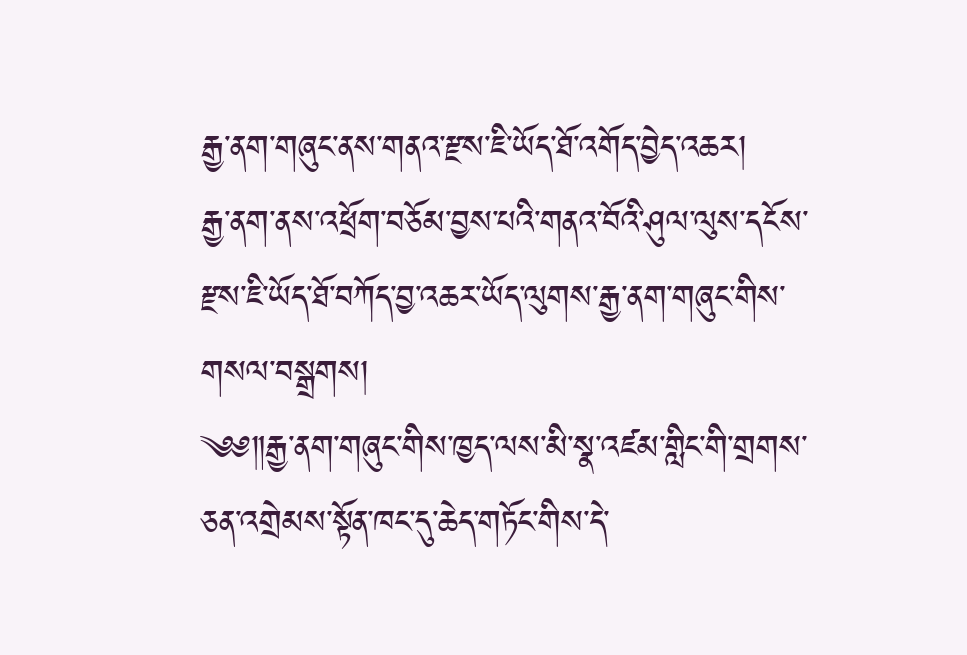རྒྱ་ནག་གཞུང་ནས་གནའ་རྫས་ཇི་ཡོད་ཐོ་འགོད་བྱེད་འཆར།
རྒྱ་ནག་ནས་འཕྲོག་བཅོམ་བྱས་པའི་གནའ་བོའི་ཤུལ་ལུས་དངོས་རྫས་ཇི་ཡོད་ཐོ་བཀོད་བྱ་འཆར་ཡོད་ལུགས་རྒྱ་ནག་གཞུང་གིས་གསལ་བསྒྲགས།
༄༅༎རྒྱ་ནག་གཞུང་གིས་ཁྱད་ལས་མི་སྣ་འཛམ་གླིང་གི་གྲགས་ཅན་འགྲེམས་སྟོན་ཁང་དུ་ཆེད་གཏོང་གིས་དེ་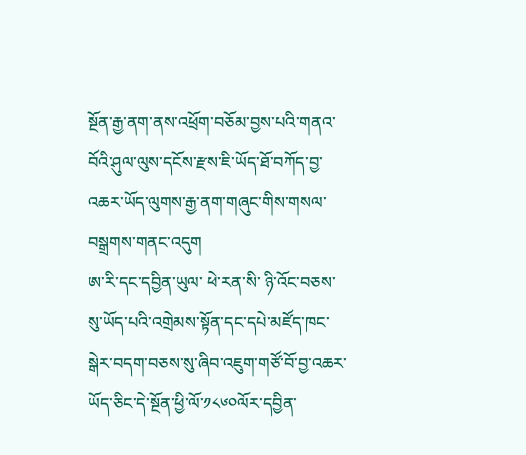སྔོན་རྒྱ་ནག་ནས་འཕྲོག་བཅོམ་བྱས་པའི་གནའ་བོའི་ཤུལ་ལུས་དངོས་རྫས་ཇི་ཡོད་ཐོ་བཀོད་བྱ་འཆར་ཡོད་ལུགས་རྒྱ་ནག་གཞུང་གིས་གསལ་བསྒྲགས་གནང་འདུག
ཨ་རི་དང་དབྱིན་ཡུལ་ ཕེ་རན་སི་ ཉི་འོང་བཅས་སུ་ཡོད་པའི་འགྲེམས་སྟོན་དང་དཔེ་མཛོད་ཁང་སྒེར་བདག་བཅས་སུ་ཞིབ་འཇུག་གཙོ་བོ་བྱ་འཆར་ཡོད་ཅིང་དེ་སྔོན་ཕྱི་ལོ་༡༨༦༠ལོར་དབྱིན་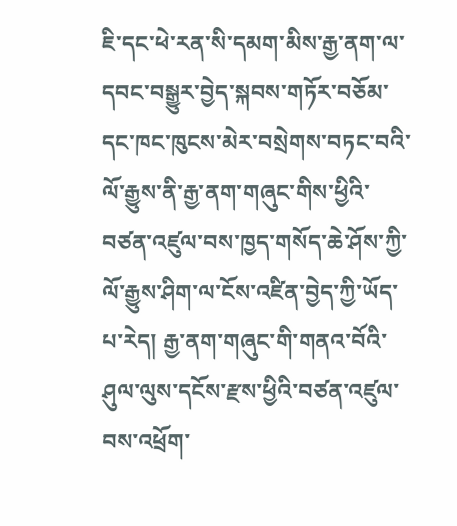ཇི་དང་ཕེ་རན་སི་དམག་མིས་རྒྱ་ནག་ལ་དབང་བསྒྱུར་བྱེད་སྐབས་གཏོར་བཅོམ་དང་ཁང་ཁུངས་མེར་བསྲེགས་བཏང་བའི་ལོ་རྒྱུས་ནི་རྒྱ་ནག་གཞུང་གིས་ཕྱིའི་བཙན་འཛུལ་བས་ཁྱད་གསོད་ཆེ་ཤོས་ཀྱི་ལོ་རྒྱུས་ཤིག་ལ་ངོས་འཛིན་བྱེད་ཀྱི་ཡོད་པ་རེད། རྒྱ་ནག་གཞུང་གི་གནའ་བོའི་ཤུལ་ལུས་དངོས་རྫས་ཕྱིའི་བཙན་འཛུལ་བས་འཕྲོག་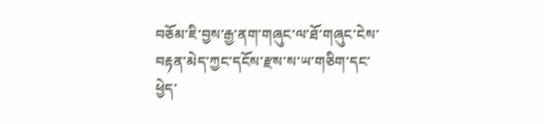བཅོམ་ཇི་བྱས་རྒྱ་ནག་གཞུང་ལ་ཐོ་གཞུང་ངེས་བརྟན་མེད་ཀྱང་དངོས་རྫས་ས་ཡ་གཅིག་དང་ཕྱེད་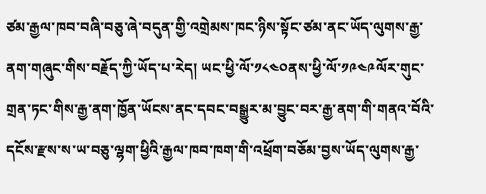ཙམ་རྒྱལ་ཁབ་བཞི་བཅུ་ཞེ་བདུན་གྱི་འགྲེམས་ཁང་ཉིས་སྟོང་ཙམ་ནང་ཡོད་ལུགས་རྒྱ་ནག་གཞུང་གིས་བརྗོད་ཀྱི་ཡོད་པ་རེད། ཡང་ཕྱི་ལོ་༡༨༤༠ནས་ཕྱི་ལོ་༡༩༤༩ལོར་གུང་གྲན་ཏང་གིས་རྒྱ་ནག་ཁྱོན་ཡོངས་ནང་དབང་བསྒྱུར་མ་བྱུང་བར་རྒྱ་ནག་གི་གནའ་བོའི་དངོས་རྫས་ས་ཡ་བཅུ་ལྷག་ཕྱིའི་རྒྱལ་ཁབ་ཁག་གི་འཕྲོག་བཅོམ་བྱས་ཡོད་ལུགས་རྒྱ་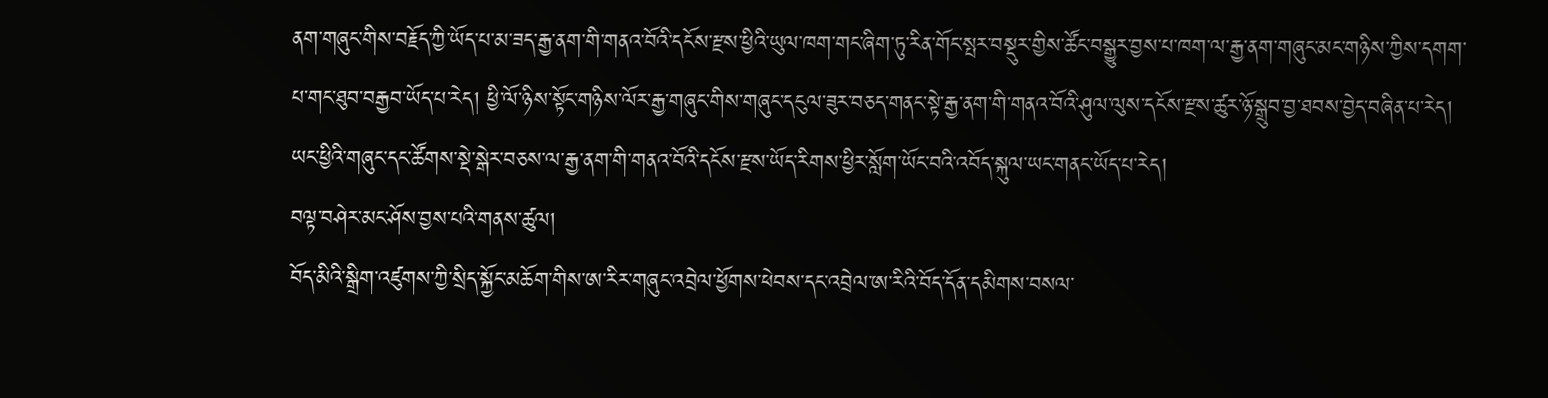ནག་གཞུང་གིས་བརྗོད་ཀྱི་ཡོད་པ་མ་ཟད་རྒྱ་ནག་གི་གནའ་བོའི་དངོས་རྫས་ཕྱིའི་ཡུལ་ཁག་གང་ཞིག་ཏུ་རིན་གོང་སྤར་བསྡུར་གྱིས་ཚོང་བསྒྱུར་བྱས་པ་ཁག་ལ་རྒྱ་ནག་གཞུང་མང་གཉིས་ཀྱིས་དགག་པ་གང་ཐུབ་བརྒྱབ་ཡོད་པ་རེད། ཕྱི་ལོ་ཉིས་སྟོང་གཉིས་ལོར་རྒྱ་གཞུང་གིས་གཞུང་དངུལ་ཟུར་བཅད་གནང་སྟེ་རྒྱ་ནག་གི་གནའ་བོའི་ཤུལ་ལུས་དངོས་རྫས་ཚུར་ཉོ་སྒྲུབ་བྱ་ཐབས་བྱེད་བཞིན་པ་རེད། ཡང་ཕྱིའི་གཞུང་དང་ཚོགས་སྡེ་སྒེར་བཅས་ལ་རྒྱ་ནག་གི་གནའ་བོའི་དངོས་རྫས་ཡོད་རིགས་ཕྱིར་སློག་ཡོང་བའི་འབོད་སྐུལ་ཡང་གནང་ཡོད་པ་རེད།
བལྟ་བཤེར་མང་ཤོས་བྱས་པའི་གནས་ཚུལ།
བོད་མིའི་སྒྲིག་འཛུགས་ཀྱི་སྲིད་སྐྱོང་མཆོག་གིས་ཨ་རིར་གཞུང་འབྲེལ་ཕྱོགས་ཕེབས་དང་འབྲེལ་ཨ་རིའི་བོད་དོན་དམིགས་བསལ་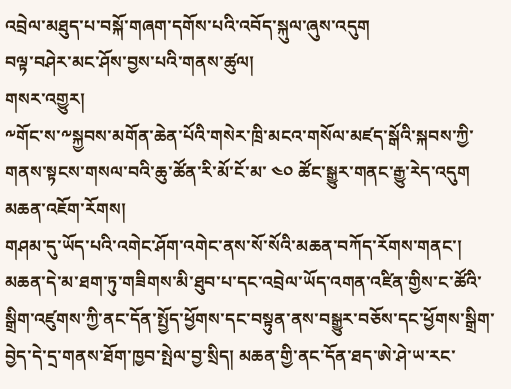འབྲེལ་མཐུད་པ་བསྐོ་གཞག་དགོས་པའི་འབོད་སྐུལ་ཞུས་འདུག
བལྟ་བཤེར་མང་ཤོས་བྱས་པའི་གནས་ཚུལ།
གསར་འགྱུར།
༸གོང་ས་༸སྐྱབས་མགོན་ཆེན་པོའི་གསེར་ཁྲི་མངའ་གསོལ་མཛད་སྒོའི་སྐབས་ཀྱི་གནས་སྟངས་གསལ་བའི་ཆུ་ཚོན་རི་མོ་ངོ་མ་ ༤༠ ཚོང་སྒྱུར་གནང་རྒྱུ་རེད་འདུག
མཆན་འཇོག་རོགས།
གཤམ་དུ་ཡོད་པའི་འགེང་ཤོག་འགེང་ནས་སོ་སོའི་མཆན་བཀོད་རོགས་གནང་། མཆན་དེ་མ་ཐག་ཏུ་གཟིགས་མི་ཐུབ་པ་དང་འབྲེལ་ཡོད་འགན་འཛིན་གྱིས་ང་ཚོའི་སྒྲིག་འཛུགས་ཀྱི་ནང་དོན་སྤྱོད་ཕྱོགས་དང་བསྟུན་ནས་བསྒྱུར་བཅོས་དང་ཕྱོགས་སྒྲིག་བྱེད་དེ་དྲ་གནས་ཐོག་ཁྱབ་སྤེལ་བྱ་སྲིད། མཆན་གྱི་ནང་དོན་ཐད་ཨེ་ཤེ་ཡ་རང་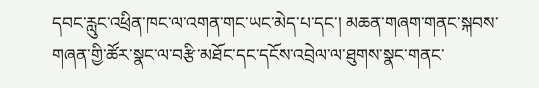དབང་རླུང་འཕྲིན་ཁང་ལ་འགན་གང་ཡང་མེད་པ་དང་། མཆན་གཞག་གནང་སྐབས་གཞན་གྱི་ཚོར་སྣང་ལ་བརྩི་མཐོང་དང་དངོས་འབྲེལ་ལ་ཐུགས་སྣང་གནང་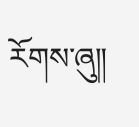རོགས་ཞུ༎